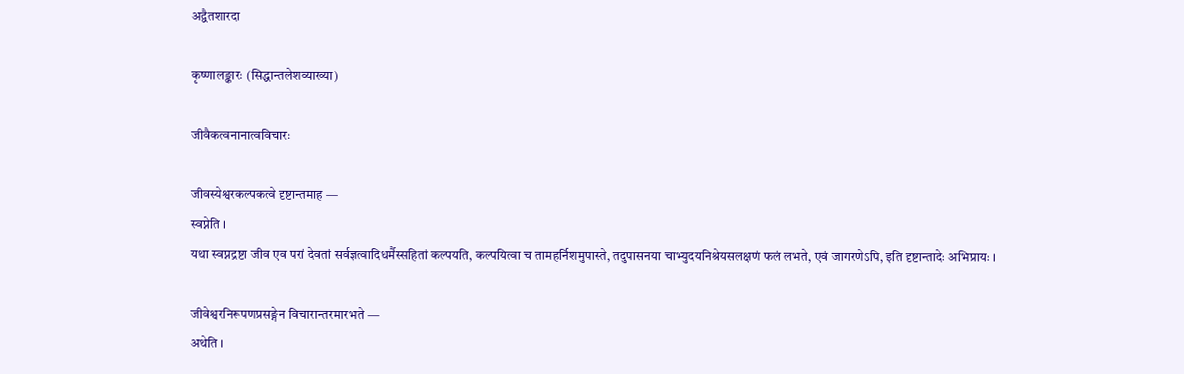अद्वैतशारदा

कृष्णालङ्कारः (सिद्धान्तलेशव्याख्या)

जीवैकत्वनानात्वविचारः

जीवस्येश्वरकल्पकत्वे दृष्टान्तमाह —
स्वप्नेति ।
यथा स्वप्नद्रष्टा जीव एव परां देवतां सर्वज्ञत्वादिधर्मैस्सहितां कल्पयति, कल्पयित्वा च तामहर्निशमुपास्ते, तदुपासनया चाभ्युदयनिश्रेयसलक्षणं फलं लभते, एवं जागरणेऽपि, इति दृष्टान्तादेः अभिप्रायः ।

जीवेश्वरनिरूपणप्रसङ्गेन विचारान्तरमारभते —
अथेति ।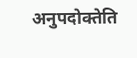अनुपदोक्तेति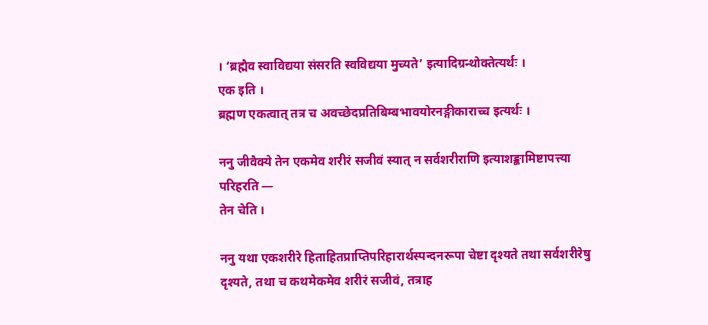। ‘ब्रह्मैव स्वाविद्यया संसरति स्वविद्यया मुच्यते’ इत्यादिग्रन्थोक्तेत्यर्थः ।
एक इति ।
ब्रह्मण एकत्वात् तत्र च अवच्छेदप्रतिबिम्बभावयोरनङ्गीकाराच्च इत्यर्थः ।

ननु जीवैक्ये तेन एकमेव शरीरं सजीवं स्यात् न सर्वशरीराणि इत्याशङ्कामिष्टापत्त्या परिहरति —
तेन चेति ।

ननु यथा एकशरीरे हिताहितप्राप्तिपरिहारार्थस्पन्दनरूपा चेष्टा दृश्यते तथा सर्वशरीरेषु दृश्यते, तथा च कथमेकमेव शरीरं सजीवं, तत्राह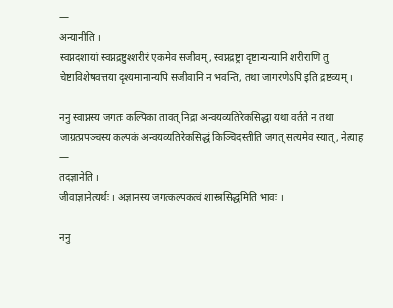—
अन्यानीति ।
स्वप्नदशायां स्वप्नद्रष्टुश्शरीरं एकमेव सजीवम्, स्वप्नद्रष्ट्रा दृष्टान्यन्यानि शरीराणि तु चेष्टाविशेषवत्तया दृश्यमानान्यपि सजीवानि न भवन्ति, तथा जागरणेऽपि इति द्रष्टव्यम् ।

ननु स्वाप्नस्य जगतः कल्पिका तावत् निद्रा अन्वयव्यतिरेकसिद्धा यथा वर्तते न तथा जाग्रत्प्रपञ्चस्य कल्पकं अन्वयव्यतिरेकसिद्धं किञ्चिदस्तीति जगत् सत्यमेव स्यात्, नेत्याह —
तदज्ञानेति ।
जीवाज्ञानेत्यर्थः । अज्ञानस्य जगत्कल्पकत्वं शास्त्रसिद्धमिति भावः ।

ननु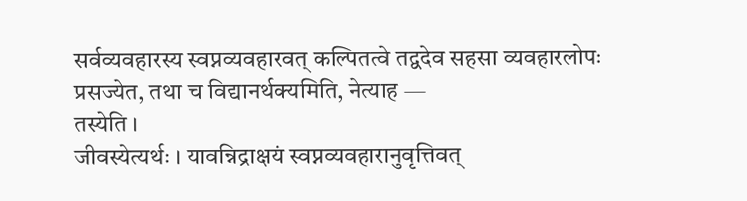सर्वव्यवहारस्य स्वप्नव्यवहारवत् कल्पितत्वे तद्वदेव सहसा व्यवहारलोपः प्रसज्येत, तथा च विद्यानर्थक्यमिति, नेत्याह —
तस्येति ।
जीवस्येत्यर्थः । यावन्निद्राक्षयं स्वप्नव्यवहारानुवृत्तिवत्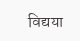विद्यया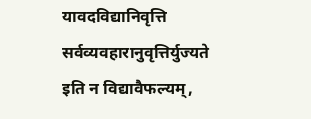यावदविद्यानिवृत्ति सर्वव्यवहारानुवृत्तिर्युज्यते इति न विद्यावैफल्यम्,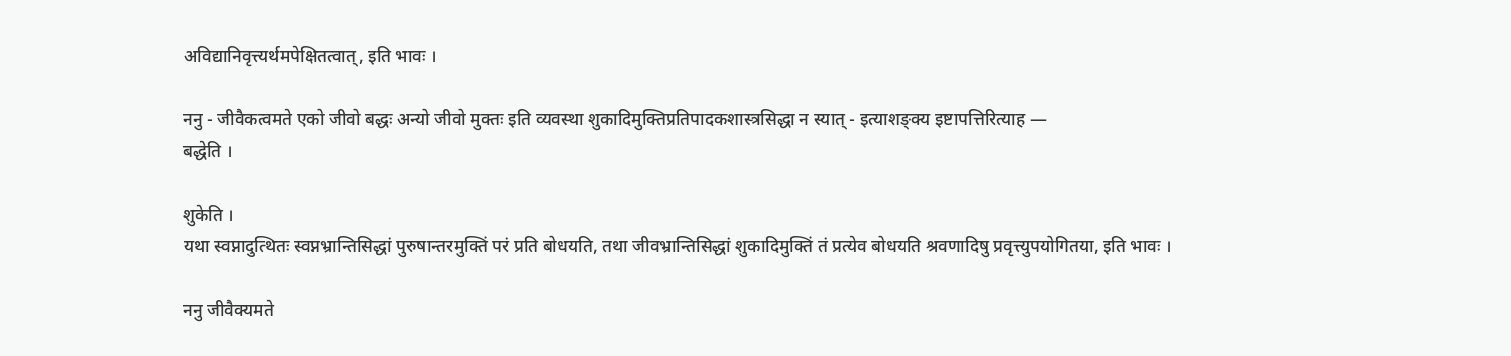अविद्यानिवृत्त्यर्थमपेक्षितत्वात्, इति भावः ।

ननु - जीवैकत्वमते एको जीवो बद्धः अन्यो जीवो मुक्तः इति व्यवस्था शुकादिमुक्तिप्रतिपादकशास्त्रसिद्धा न स्यात् - इत्याशङ्क्य इष्टापत्तिरित्याह —
बद्धेति ।

शुकेति ।
यथा स्वप्नादुत्थितः स्वप्नभ्रान्तिसिद्धां पुरुषान्तरमुक्तिं परं प्रति बोधयति, तथा जीवभ्रान्तिसिद्धां शुकादिमुक्तिं तं प्रत्येव बोधयति श्रवणादिषु प्रवृत्त्युपयोगितया, इति भावः ।

ननु जीवैक्यमते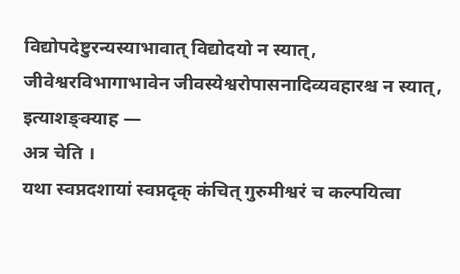विद्योपदेष्टुरन्यस्याभावात् विद्योदयो न स्यात्, जीवेश्वरविभागाभावेन जीवस्येश्वरोपासनादिव्यवहारश्च न स्यात्, इत्याशङ्क्याह —
अत्र चेति ।
यथा स्वप्नदशायां स्वप्नदृक् कंचित् गुरुमीश्वरं च कल्पयित्वा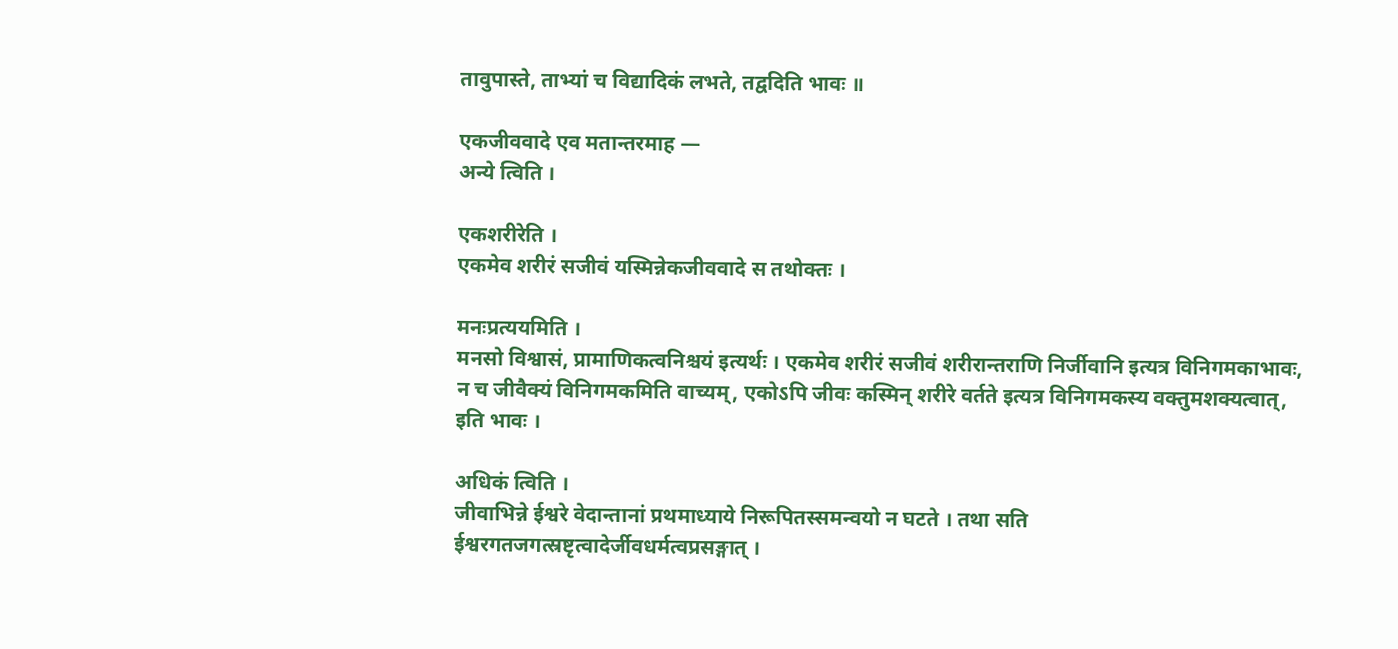तावुपास्ते, ताभ्यां च विद्यादिकं लभते, तद्वदिति भावः ॥

एकजीववादे एव मतान्तरमाह —
अन्ये त्विति ।

एकशरीरेति ।
एकमेव शरीरं सजीवं यस्मिन्नेकजीववादे स तथोक्तः ।

मनःप्रत्ययमिति ।
मनसो विश्वासं, प्रामाणिकत्वनिश्चयं इत्यर्थः । एकमेव शरीरं सजीवं शरीरान्तराणि निर्जीवानि इत्यत्र विनिगमकाभावः, न च जीवैक्यं विनिगमकमिति वाच्यम्, एकोऽपि जीवः कस्मिन् शरीरे वर्तते इत्यत्र विनिगमकस्य वक्तुमशक्यत्वात्, इति भावः ।

अधिकं त्विति ।
जीवाभिन्ने ईश्वरे वेदान्तानां प्रथमाध्याये निरूपितस्समन्वयो न घटते । तथा सति ईश्वरगतजगत्स्रष्टृत्वादेर्जीवधर्मत्वप्रसङ्गात् ।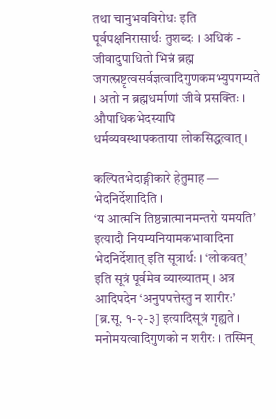तथा चानुभवविरोधः इति पूर्वपक्षनिरासार्थः तुशब्दः । अधिकं - जीवादुपाधितो भिन्नं ब्रह्म जगत्स्रष्टृत्वसर्वज्ञत्वादिगुणकमभ्युपगम्यते । अतो न ब्रह्मधर्माणां जीवे प्रसक्तिः । औपाधिकभेदस्यापि धर्मव्यवस्थापकताया लोकसिद्धत्वात् ।

कल्पितभेदाङ्गीकारे हेतुमाह —
भेदनिर्देशादिति ।
‘य आत्मनि तिष्ठन्नात्मानमन्तरो यमयति’ इत्यादौ नियम्यनियामकभावादिना भेदनिर्देशात् इति सूत्रार्थः । ‘लोकवत्’ इति सूत्रं पूर्वमेव व्याख्यातम् । अत्र आदिपदेन ‘अनुपपत्तेस्तु न शारीरः’ [ब्र.सू. १-२-३] इत्यादिसूत्रं गृह्यते । मनोमयत्वादिगुणको न शरीरः । तस्मिन्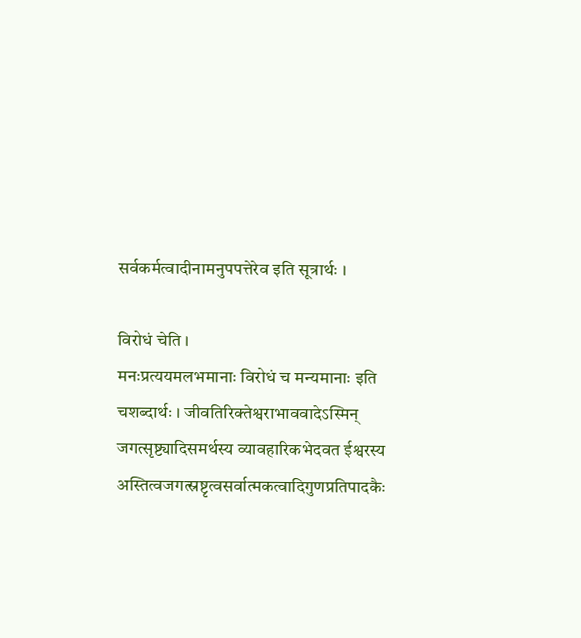सर्वकर्मत्वादीनामनुपपत्तेरेव इति सूत्रार्थः ।

विरोधं चेति ।
मनःप्रत्ययमलभमानाः विरोधं च मन्यमानाः इति चशब्दार्थः । जीवतिरिक्तेश्वराभाववादेऽस्मिन् जगत्सृष्ट्यादिसमर्थस्य व्यावहारिकभेदवत ईश्वरस्य अस्तित्वजगत्स्रष्टृत्वसर्वात्मकत्वादिगुणप्रतिपादकैः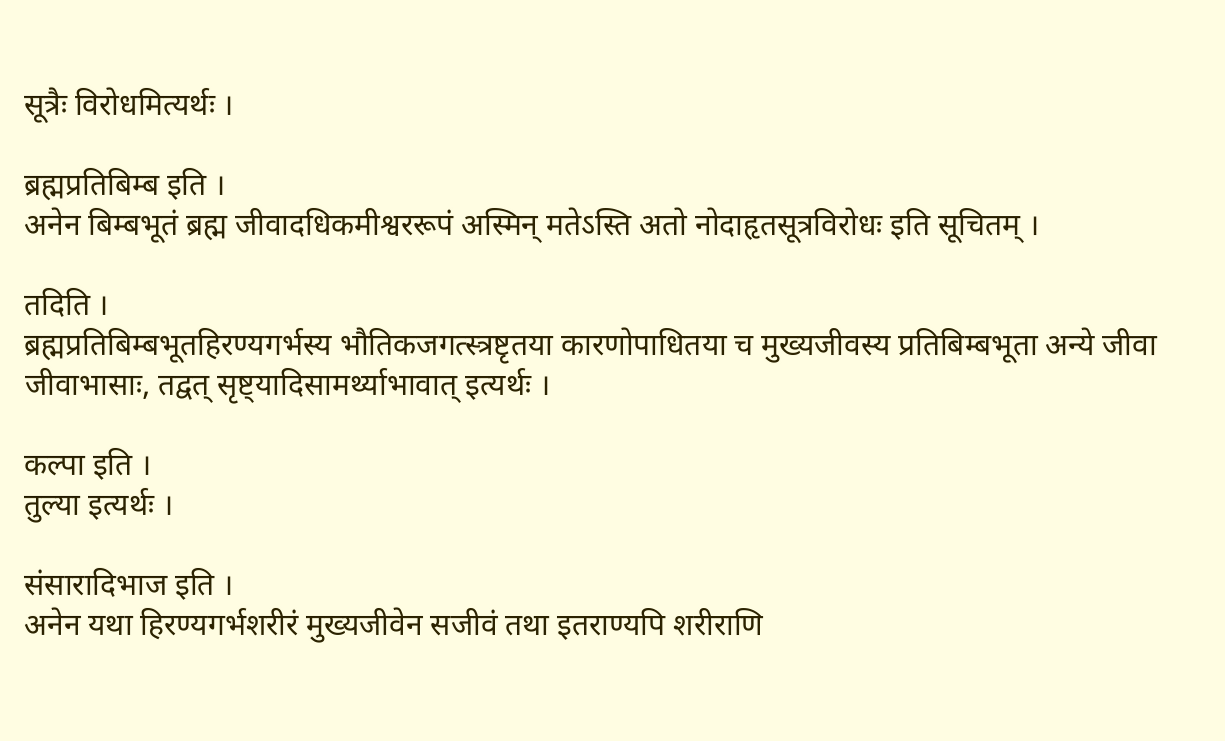सूत्रैः विरोधमित्यर्थः ।

ब्रह्मप्रतिबिम्ब इति ।
अनेन बिम्बभूतं ब्रह्म जीवादधिकमीश्वररूपं अस्मिन् मतेऽस्ति अतो नोदाहृतसूत्रविरोधः इति सूचितम् ।

तदिति ।
ब्रह्मप्रतिबिम्बभूतहिरण्यगर्भस्य भौतिकजगत्स्त्रष्टृतया कारणोपाधितया च मुख्यजीवस्य प्रतिबिम्बभूता अन्ये जीवा जीवाभासाः, तद्वत् सृष्ट्यादिसामर्थ्याभावात् इत्यर्थः ।

कल्पा इति ।
तुल्या इत्यर्थः ।

संसारादिभाज इति ।
अनेन यथा हिरण्यगर्भशरीरं मुख्यजीवेन सजीवं तथा इतराण्यपि शरीराणि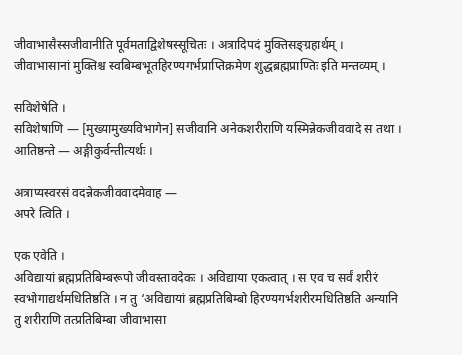जीवाभासैस्सजीवानीति पूर्वमताद्विशेषस्सूचितः । अत्रादिपदं मुक्तिसङ्ग्रहार्थम् । जीवाभासानां मुक्तिश्च स्वबिम्बभूतहिरण्यगर्भप्राप्तिक्रमेण शुद्धब्रह्मप्राण्तिः इति मन्तव्यम् ।

सविशेषेति ।
सविशेषाणि — [मुख्यामुख्यविभागेन] सजीवानि अनेकशरीराणि यस्मिन्नेकजीववादे स तथा । आतिष्ठन्ते — अङ्गीकुर्वन्तीत्यर्थः ।

अत्राप्यस्वरसं वदन्नेकजीववादमेवाह —
अपरे त्विति ।

एक एवेति ।
अविद्यायां ब्रह्मप्रतिबिम्बरूपो जीवस्तावदेकः । अविद्याया एकत्वात् । स एव च सर्वं शरीरं स्वभोगाद्यर्थमधितिष्ठति । न तु ‘अविद्यायां ब्रह्मप्रतिबिम्बो हिरण्यगर्भशरीरमधितिष्ठति अन्यानि तु शरीराणि तत्प्रतिबिम्बा जीवाभासा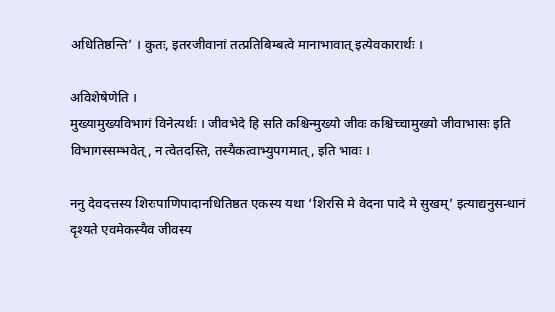अधितिष्ठन्ति’ । कुतः, इतरजीवानां तत्प्रतिबिम्बत्वे मानाभावात् इत्येवकारार्थः ।

अविशेषेणेति ।
मुख्यामुख्यविभागं विनेत्यर्थः । जीवभेदे हि सति कश्चिन्मुख्यो जीवः कश्चिच्चामुख्यो जीवाभासः इति विभागस्सम्भवेत्, न त्वेतदस्ति, तस्यैकत्वाभ्युपगमात्, इति भावः ।

ननु देवदत्तस्य शिरःपाणिपादानधितिष्ठत एकस्य यथा ‘शिरसि मे वेदना पादे मे सुखम्’ इत्याद्यनुसन्धानं दृश्यते एवमेकस्यैव जीवस्य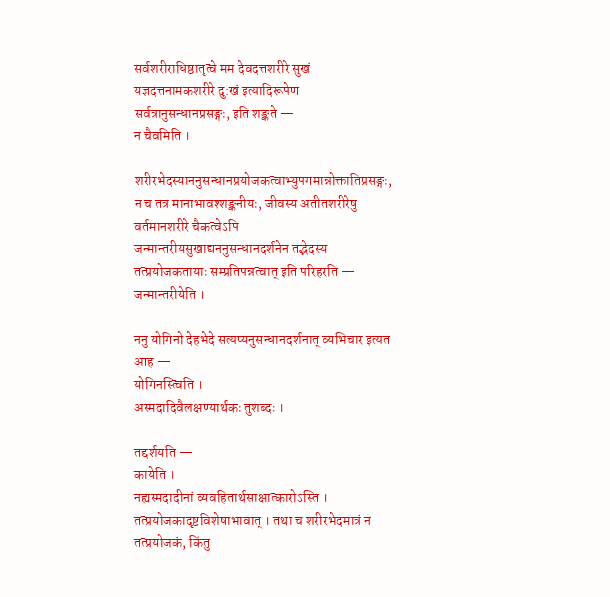सर्वशरीराधिष्ठातृत्वे मम देवदत्तशरीरे सुखं यज्ञदत्तनामकशरीरे दु:खं इत्यादिरूपेण सर्वत्रानुसन्धानप्रसङ्गः, इति शङ्कते —
न चैवमिति ।

शरीरभेदस्याननुसन्धानप्रयोजकत्वाभ्युपगमान्नोक्तातिप्रसङ्गः, न च तत्र मानाभावश्शङ्कनीयः, जीवस्य अतीतशरीरेषु वर्तमानशरीरे चैकत्वेऽपि जन्मान्तरीयसुखाद्यननुसन्धानदर्शनेन तद्भेदस्य तत्प्रयोजकतायाः सम्प्रतिपन्नत्वात् इति परिहरति —
जन्मान्तरीयेति ।

ननु योगिनो देहभेदे सत्यप्यनुसन्धानदर्शनात् व्यभिचार इत्यत आह —
योगिनस्त्विति ।
अस्मदादिवैलक्षण्यार्थकः तुशब्दः ।

तद्दर्शयति —
कायेति ।
नह्यस्मदादीनां व्यवहितार्थसाक्षात्कारोऽस्ति । तत्प्रयोजकादृष्टविशेषाभावात् । तथा च शरीरभेदमात्रं न तत्प्रयोजकं, किंतु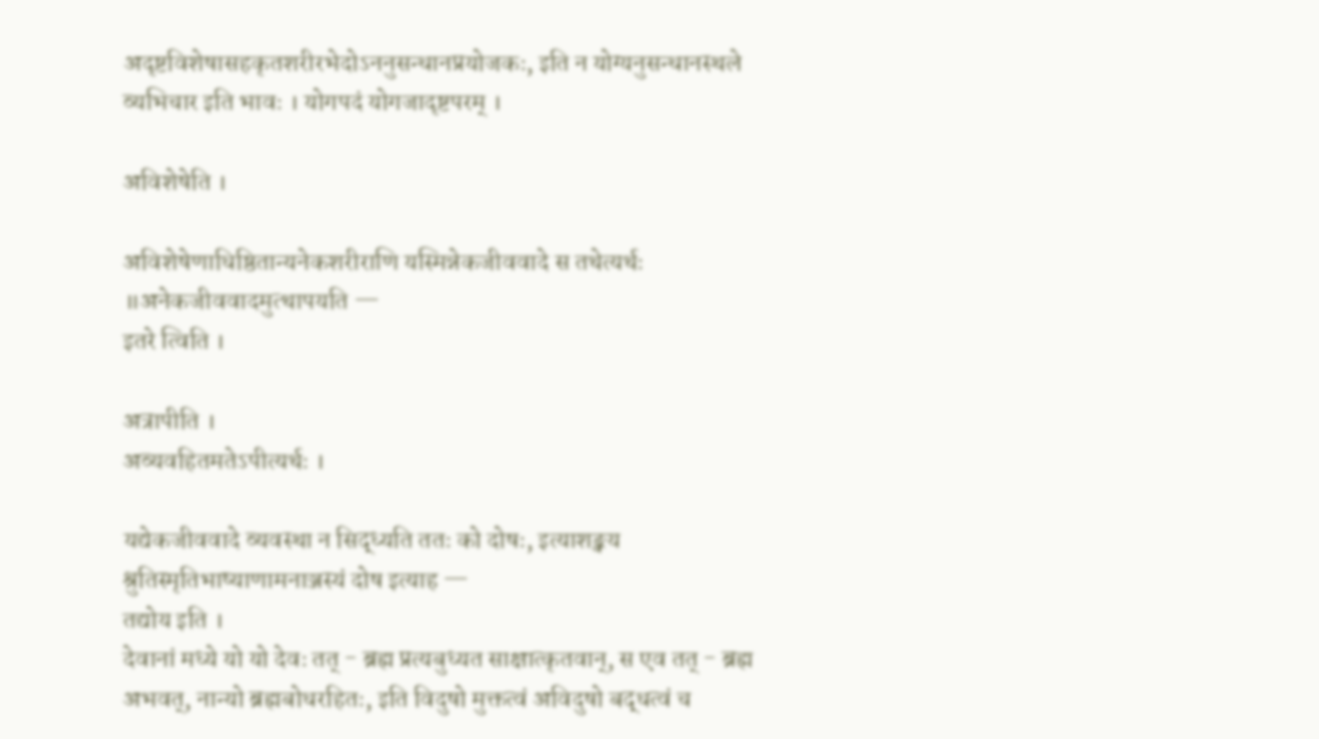अदृष्टविशेषासहकृतशरीरभेदोऽननुसन्धानप्रयोजकः, इति न योग्यनुसन्धानस्थले व्यभिचार इति भावः । योगपदं योगजादृष्टपरम् ।

अविशेषेति ।

अविशेषेणाधिष्ठितान्यनेकशरीराणि यस्मिन्नेकजीववादे स तथेत्यर्थः ॥अनेकजीववादमुत्थापयति —
इतरे त्विति ।

अत्रापीति ।
अव्यवहितमतेऽपीत्यर्थः ।

यद्येकजीववादे व्यवस्था न सिद्ध्यति ततः को दोषः, इत्याशङ्क्य श्रुतिस्मृतिभाष्याणामनाञ्जस्यं दोष इत्याह —
तद्योय इति ।
देवानां मध्ये यो यो देवः तत् - ब्रह्म प्रत्यबुध्यत साक्षात्कृतवान्, स एव तत् - ब्रह्म अभवत्, नान्यो ब्रह्मबोधरहितः, इति विदुषो मुक्तत्वं अविदुषो बद्धत्वं च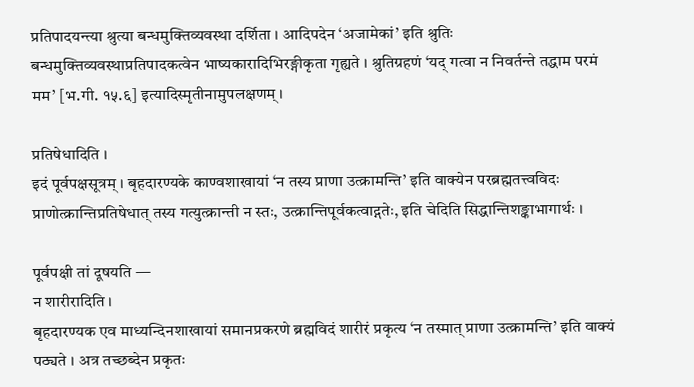प्रतिपादयन्त्या श्रुत्या बन्धमुक्तिव्यवस्था दर्शिता । आदिपदेन ‘अजामेकां’ इति श्रुतिः बन्धमुक्तिव्यवस्थाप्रतिपादकत्वेन भाष्यकारादिभिरङ्गीकृता गृह्यते । श्रुतिग्रहणं ‘यद् गत्वा न निवर्तन्ते तद्धाम परमं मम’ [भ.गी. १५.६] इत्यादिस्मृतीनामुपलक्षणम् ।

प्रतिषेधादिति ।
इदं पूर्वपक्षसूत्रम् । बृहदारण्यके काण्वशाखायां ‘न तस्य प्राणा उत्क्रामन्ति’ इति वाक्येन परब्रह्मतत्त्वविदः प्राणोत्क्रान्तिप्रतिषेधात् तस्य गत्युत्क्रान्ती न स्तः, उत्क्रान्तिपूर्वकत्वाद्गतेः, इति चेदिति सिद्धान्तिशङ्काभागार्थः ।

पूर्वपक्षी तां दूषयति —
न शारीरादिति ।
बृहदारण्यक एव माध्यन्दिनशाखायां समानप्रकरणे ब्रह्मविदं शारीरं प्रकृत्य ‘न तस्मात् प्राणा उत्क्रामन्ति’ इति वाक्यं पठ्यते । अत्र तच्छब्देन प्रकृतः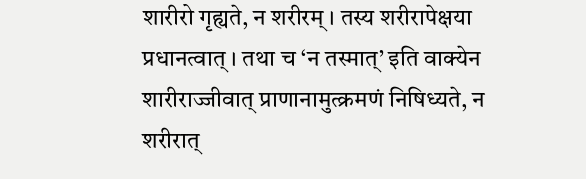शारीरो गृह्यते, न शरीरम् । तस्य शरीरापेक्षया प्रधानत्वात् । तथा च ‘न तस्मात्’ इति वाक्येन शारीराज्जीवात् प्राणानामुत्क्रमणं निषिध्यते, न शरीरात्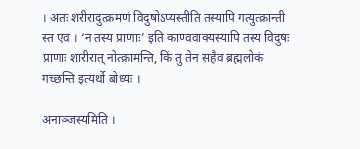। अतः शरीरादुत्क्रमणं विदुषोऽप्यस्तीति तस्यापि गत्युत्क्रान्ती स्त एव । ‘न तस्य प्राणाः’ इति काण्ववाक्यस्यापि तस्य विदुषः प्राणाः शारीरात् नोत्क्रामन्ति, किं तु तेन सहैव ब्रह्मलोकं गच्छन्ति इत्यर्थो बोध्यः ।

अनाञ्जस्यमिति ।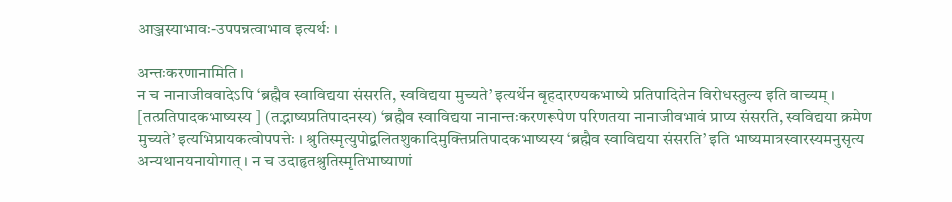आञ्जस्याभावः-उपपन्नत्वाभाव इत्यर्थः ।

अन्तःकरणानामिति ।
न च नानाजीववादेऽपि ‘ब्रह्मैव स्वाविद्यया संसरति, स्वविद्यया मुच्यते’ इत्यर्थेन बृहदारण्यकभाष्ये प्रतिपादितेन विरोधस्तुल्य इति वाच्यम् । [तत्प्रतिपादकभाष्यस्य ] (तद्भाष्यप्रतिपादनस्य) ‘ब्रह्मैव स्वाविद्यया नानान्तःकरणरूपेण परिणतया नानाजीवभावं प्राप्य संसरति, स्वविद्यया क्रमेण मुच्यते’ इत्यभिप्रायकत्वोपपत्तेः । श्रुतिस्मृत्युपोद्बलितशुकादिमुक्तिप्रतिपादकभाष्यस्य ‘ब्रह्मैव स्वाविद्यया संसरति’ इति भाष्यमात्रस्वारस्यमनुसृत्य अन्यथानयनायोगात् । न च उदाहृतश्रुतिस्मृतिभाष्याणां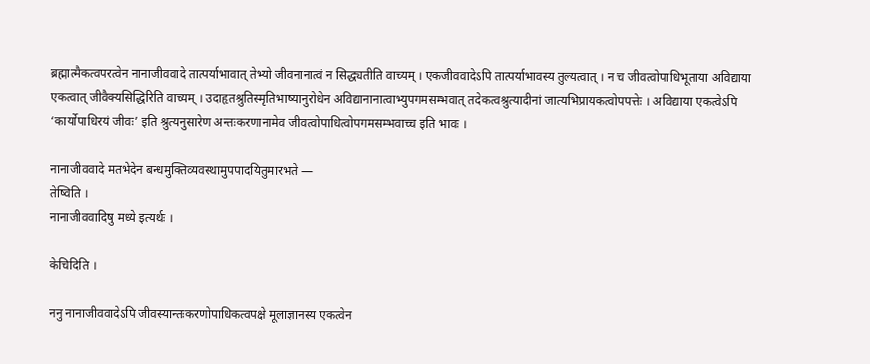ब्रह्मात्मैकत्वपरत्वेन नानाजीववादे तात्पर्याभावात् तेभ्यो जीवनानात्वं न सिद्ध्यतीति वाच्यम् । एकजीववादेऽपि तात्पर्याभावस्य तुल्यत्वात् । न च जीवत्वोपाधिभूताया अविद्याया एकत्वात् जीवैक्यसिद्धिरिति वाच्यम् । उदाहृतश्रुतिस्मृतिभाष्यानुरोधेन अविद्यानानात्वाभ्युपगमसम्भवात् तदेकत्वश्रुत्यादीनां जात्यभिप्रायकत्वोपपत्तेः । अविद्याया एकत्वेऽपि ‘कार्योपाधिरयं जीवः’ इति श्रुत्यनुसारेण अन्तःकरणानामेव जीवत्वोपाधित्वोपगमसम्भवाच्च इति भावः ।

नानाजीववादे मतभेदेन बन्धमुक्तिव्यवस्थामुपपादयितुमारभते —
तेष्विति ।
नानाजीववादिषु मध्ये इत्यर्थः ।

केचिदिति ।

ननु नानाजीववादेऽपि जीवस्यान्तःकरणोपाधिकत्वपक्षे मूलाज्ञानस्य एकत्वेन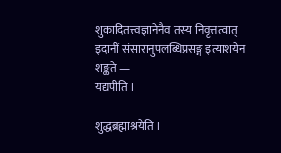शुकादितत्त्वज्ञानेनैव तस्य निवृत्तत्वात् इदानीं संसारानुपलब्धिप्रसङ्ग इत्याशयेन शङ्कते —
यद्यपीति ।

शुद्धब्रह्माश्रयेति ।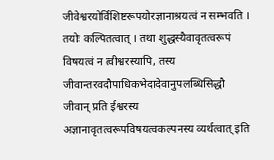जीवेश्वरयोर्विशिष्टरूपयोरज्ञानाश्रयत्वं न सम्भवति । तयोः कल्पितत्वात् । तथा शुद्धस्यैवावृतत्वरूपं विषयत्वं न त्वीश्वरस्यापि, तस्य जीवान्तरवदौपाधिकभेदादेवानुपलब्धिसिद्धौ जीवान् प्रति ईश्वरस्य अज्ञानावृतत्वरूपविषयत्वकल्पनस्य व्यर्थत्वात् इति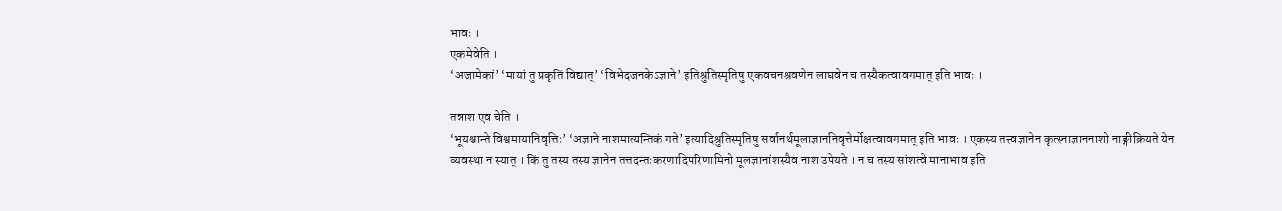भावः ।
एकमेवेति ।
‘अजामेकां’ ‘मायां तु प्रकृतिं विद्यात्’ ‘विभेदजनकेऽज्ञाने’ इतिश्रुतिस्मृतिषु एकवचनश्रवणेन लाघवेन च तस्यैकत्वावगमात् इति भावः ।

तन्नाश एव चेति ।
‘भूयश्चान्ते विश्वमायानिवृत्तिः’ ‘अज्ञाने नाशमात्यन्तिकं गते’ इत्यादिश्रुतिस्मृतिषु सर्वानर्थमूलाज्ञाननिवृत्तेर्मोक्षत्वावगमात् इति भावः । एकस्य तत्त्वज्ञानेन कृत्स्नाज्ञाननाशो नाङ्गीक्रियते येन व्यवस्था न स्यात् । किं तु तस्य तस्य ज्ञानेन तत्तदन्तःकरणादिपरिणामिनो मूलज्ञानांशस्यैव नाश उपेयते । न च तस्य सांशत्वे मानाभाव इति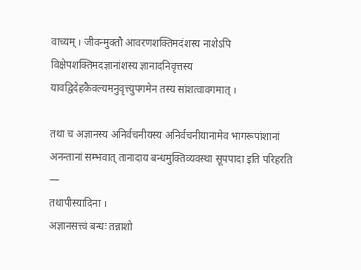वाच्यम् । जीवन्मुक्तौ आवरणशक्तिमदंशस्य नाशेऽपि विक्षेपशक्तिमदज्ञानांशस्य ज्ञानादनिवृत्तस्य यावद्विदेहकैवल्यमनुवृत्त्युपगमेन तस्य सांशत्वावगमात् ।

तथा च अज्ञानस्य अनिर्वचनीयस्य अनिर्वचनीयानामेव भागरूपांशानां अनन्तानां सम्भवात् तानादाय बन्धमुक्तिव्यवस्था सूपपादा इति परिहरति —
तथापीस्यादिना ।
अज्ञानसत्त्वं बन्धः तन्नाशो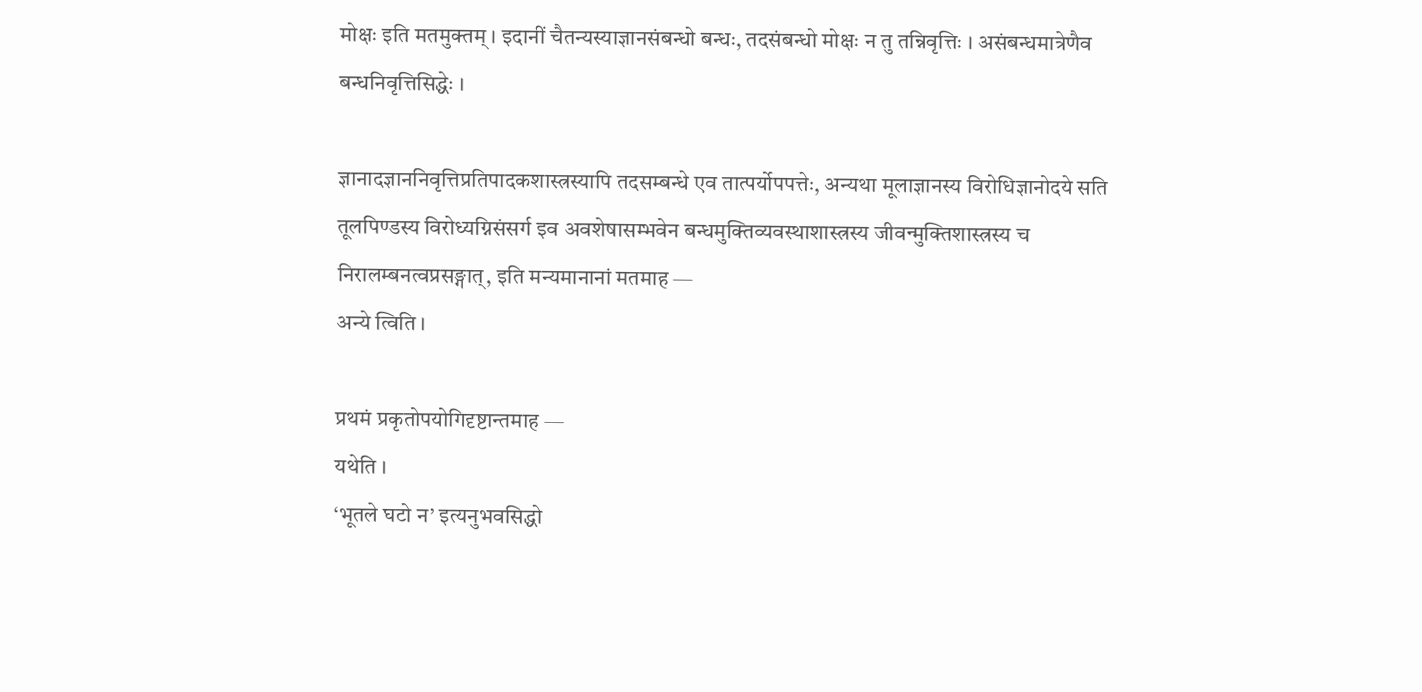मोक्षः इति मतमुक्तम् । इदानीं चैतन्यस्याज्ञानसंबन्धो बन्धः, तदसंबन्धो मोक्षः न तु तन्निवृत्तिः । असंबन्धमात्रेणैव बन्धनिवृत्तिसिद्धेः ।

ज्ञानादज्ञाननिवृत्तिप्रतिपादकशास्त्रस्यापि तदसम्बन्धे एव तात्पर्योपपत्तेः, अन्यथा मूलाज्ञानस्य विरोधिज्ञानोदये सति तूलपिण्डस्य विरोध्यग्निसंसर्ग इव अवशेषासम्भवेन बन्धमुक्तिव्यवस्थाशास्त्रस्य जीवन्मुक्तिशास्त्रस्य च निरालम्बनत्वप्रसङ्गात्, इति मन्यमानानां मतमाह —
अन्ये त्विति ।

प्रथमं प्रकृतोपयोगिदृष्टान्तमाह —
यथेति ।
‘भूतले घटो न’ इत्यनुभवसिद्धो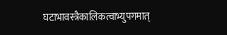घटाभावस्त्रैकालिकत्वाभ्युपगमात्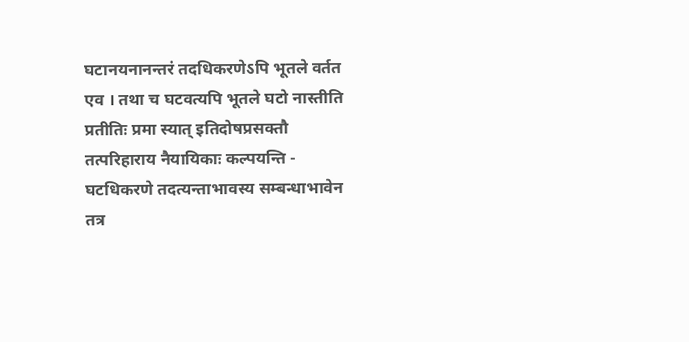घटानयनानन्तरं तदधिकरणेऽपि भूतले वर्तत एव । तथा च घटवत्यपि भूतले घटो नास्तीति प्रतीतिः प्रमा स्यात् इतिदोषप्रसक्तौ तत्परिहाराय नैयायिकाः कल्पयन्ति - घटधिकरणे तदत्यन्ताभावस्य सम्बन्धाभावेन तत्र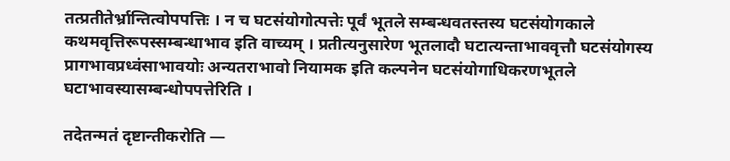तत्प्रतीतेर्भ्रान्तित्वोपपत्तिः । न च घटसंयोगोत्पत्तेः पूर्वं भूतले सम्बन्धवतस्तस्य घटसंयोगकाले कथमवृत्तिरूपस्सम्बन्धाभाव इति वाच्यम् । प्रतीत्यनुसारेण भूतलादौ घटात्यन्ताभाववृत्तौ घटसंयोगस्य प्रागभावप्रध्वंसाभावयोः अन्यतराभावो नियामक इति कल्पनेन घटसंयोगाधिकरणभूतले घटाभावस्यासम्बन्धोपपत्तेरिति ।

तदेतन्मतं दृष्टान्तीकरोति —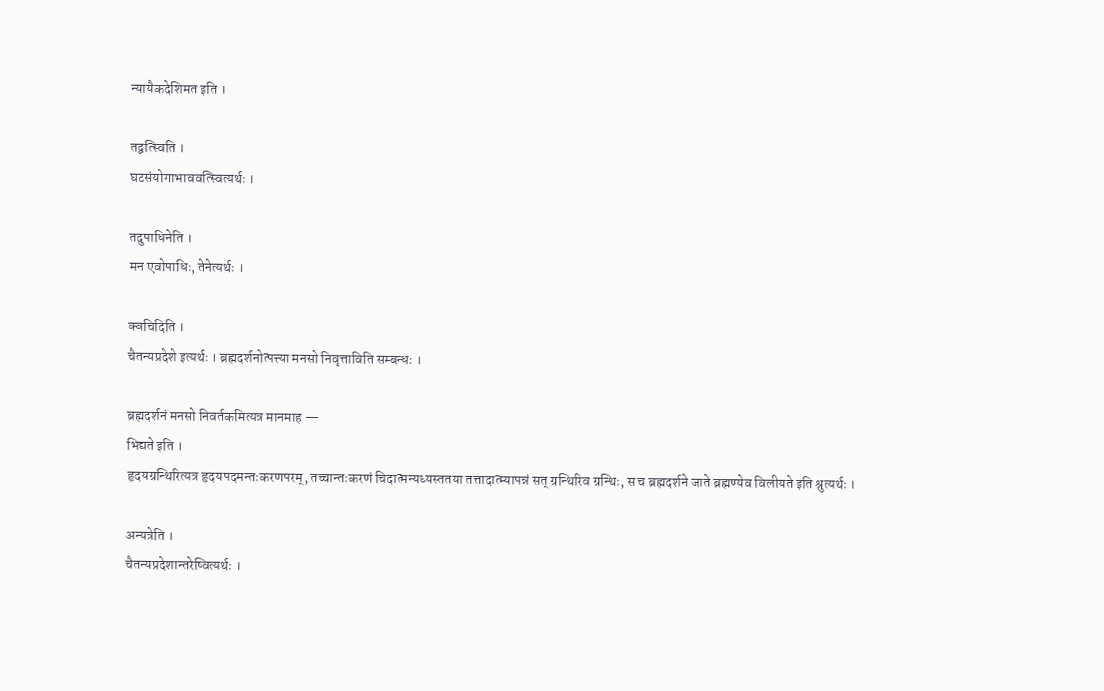न्यायैकदेशिमत इति ।

तद्वत्स्विति ।
घटसंयोगाभाववत्स्वित्यर्थः ।

तदुपाधिनेति ।
मन एवोपाधिः, तेनेत्यर्थः ।

क्वचिदिति ।
चैतन्यप्रदेशे इत्यर्थः । ब्रह्मदर्शनोत्पत्त्या मनसो निवृत्ताविति सम्बन्धः ।

ब्रह्मदर्शनं मनसो निवर्तकमित्यत्र मानमाह —
भिद्यते इति ।
हृदयग्रन्थिरित्यत्र हृदयपदमन्तःकरणपरम्, तच्चान्तःकरणं चिदात्मन्यध्यस्ततया तत्तादात्म्यापन्नं सत् ग्रन्थिरिव ग्रन्थिः, स च ब्रह्मदर्शने जाते ब्रह्मण्येव विलीयते इति श्रुत्यर्थः ।

अन्यत्रेति ।
चैतन्यप्रदेशान्तरेष्वित्यर्थः ।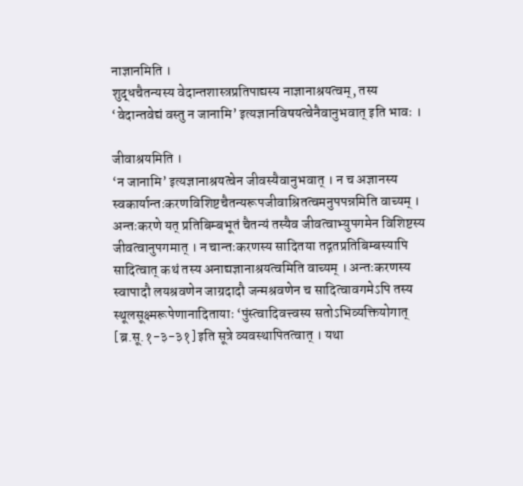नाज्ञानमिति ।
शुद्धचैतन्यस्य वेदान्तशास्त्रप्रतिपाद्यस्य नाज्ञानाश्रयत्वम्, तस्य ‘वेदान्तवेद्यं वस्तु न जानामि’ इत्यज्ञानविषयत्वेनैवानुभवात् इति भावः ।

जीवाश्रयमिति ।
‘न जानामि’ इत्यज्ञानाश्रयत्वेन जीवस्यैवानुभवात् । न च अज्ञानस्य स्वकार्यान्तःकरणविशिष्टचैतन्यरूपजीवाश्रितत्वमनुपपन्नमिति वाच्यम् । अन्तःकरणे यत् प्रतिबिम्बभूतं चैतन्यं तस्यैव जीवत्वाभ्युपगमेन विशिष्टस्य जीवत्वानुपगमात् । न चान्तःकरणस्य सादितया तद्गतप्रतिबिम्बस्यापि सादित्वात् कथं तस्य अनाद्यज्ञानाश्रयत्वमिति वाच्यम् । अन्तःकरणस्य स्वापादौ लयश्रवणेन जाग्रदादौ जन्मश्रवणेन च सादित्वावगमेऽपि तस्य स्थूलसूक्ष्मरूपेणानादितायाः ‘पुंस्त्वादिवत्त्वस्य सतोऽभिव्यक्तियोगात् [ब्र.सू.१-३-३१] इति सूत्रे व्यवस्थापितत्वात् । यथा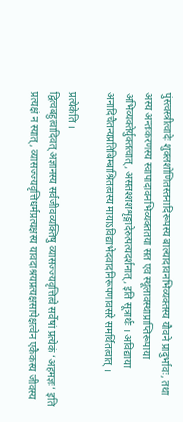पुंस्त्वस्त्रीत्वादेः शुक्लशोणितस्तनादिरूपस्य बाल्यादावनभिव्यक्तस्य यौवने प्रादुर्भावः, तथा अस्य अन्तःकरणस्य स्वापादावनभिव्यक्ततया सत एव स्थूलावस्थाप्राप्तिरूपाया अभिव्यक्तेर्युक्तत्वात्, असतश्शशशृङ्गादेरुत्पत्यदर्शनात्, इति सूत्रार्थः । अविद्याया अनादिचैतन्यप्रतिबिम्बाश्रितत्वस्य मायाऽविद्याभेदवादनिरूपणावसरे समर्थितत्वात् ।

प्रत्येकेति ।
द्वित्वबहुत्वादिवत् अज्ञानस्य सर्वजीवव्यक्तिषु व्यासज्ज्यवृत्तित्वे सर्वेषां प्रत्येकं ‘अहमज्ञः’ इति प्रत्यक्षं न स्यात्, व्यासज्ज्यवृत्तिधर्मप्रत्यक्षस्य यावदाश्रयप्रत्यक्षसापेक्षत्वेन एकैकस्य जीवस्य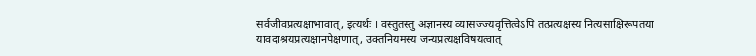सर्वजीवप्रत्यक्षाभावात्, इत्यर्थः । वस्तुतस्तु अज्ञानस्य व्यासज्ज्यवृत्तित्वेऽपि तत्प्रत्यक्षस्य नित्यसाक्षिरूपतया यावदाश्रयप्रत्यक्षानपेक्षणात्, उक्तनियमस्य जन्यप्रत्यक्षविषयत्वात्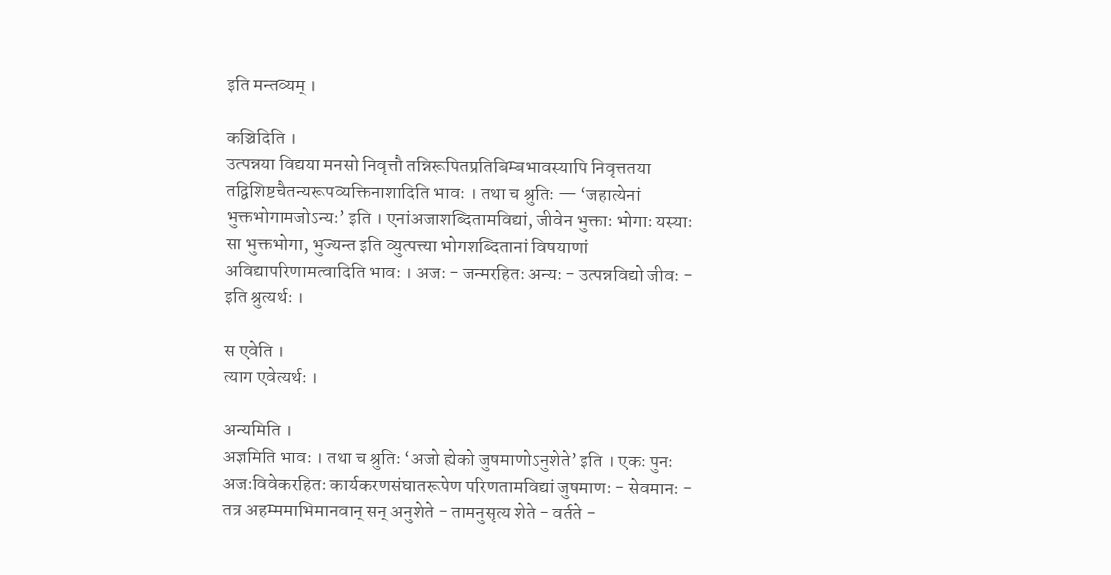इति मन्तव्यम् ।

कञ्चिदिति ।
उत्पन्नया विद्यया मनसो निवृत्तौ तन्निरूपितप्रतिबिम्बभावस्यापि निवृत्ततया तद्विशिष्टचैतन्यरूपव्यक्तिनाशादिति भावः । तथा च श्रुतिः — ‘जहात्येनां भुक्तभोगामजोऽन्यः’ इति । एनांअजाशब्दितामविद्यां, जीवेन भुक्ताः भोगाः यस्याः सा भुक्तभोगा, भुज्यन्त इति व्युत्पत्त्या भोगशब्दितानां विषयाणां अविद्यापरिणामत्वादिति भावः । अजः - जन्मरहितः अन्यः - उत्पन्नविद्यो जीवः - इति श्रुत्यर्थः ।

स एवेति ।
त्याग एवेत्यर्थः ।

अन्यमिति ।
अज्ञमिति भावः । तथा च श्रुतिः ‘अजो ह्येको जुषमाणोऽनुशेते’ इति । एकः पुनः अजःविवेकरहितः कार्यकरणसंघातरूपेण परिणतामविद्यां जुषमाणः - सेवमानः - तत्र अहम्ममाभिमानवान् सन् अनुशेते - तामनुसृत्य शेते - वर्तते -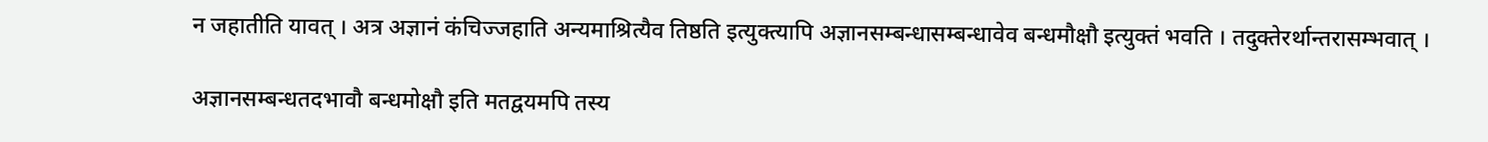न जहातीति यावत् । अत्र अज्ञानं कंचिज्जहाति अन्यमाश्रित्यैव तिष्ठति इत्युक्त्यापि अज्ञानसम्बन्धासम्बन्धावेव बन्धमौक्षौ इत्युक्तं भवति । तदुक्तेरर्थान्तरासम्भवात् ।

अज्ञानसम्बन्धतदभावौ बन्धमोक्षौ इति मतद्वयमपि तस्य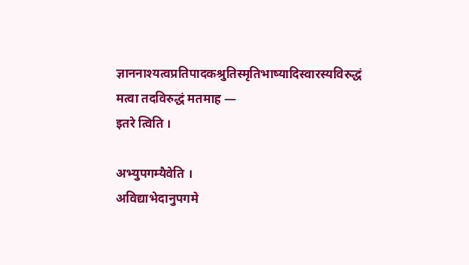ज्ञाननाश्यत्वप्रतिपादकश्रुतिस्मृतिभाष्यादिस्वारस्यविरुद्धं मत्वा तदविरुद्धं मतमाह —
इतरे त्विति ।

अभ्युपगम्यैवेति ।
अविद्याभेदानुपगमे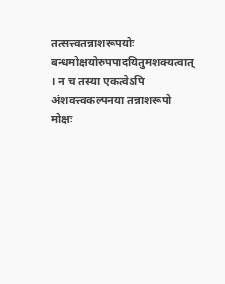तत्सत्त्वतन्नाशरूपयोः बन्धमोक्षयोरुपपादयितुमशक्यत्वात् । न च तस्या एकत्वेऽपि अंशवत्त्वकल्पनया तन्नाशरूपो मोक्षः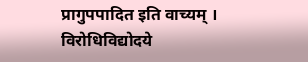प्रागुपपादित इति वाच्यम् । विरोधिविद्योदये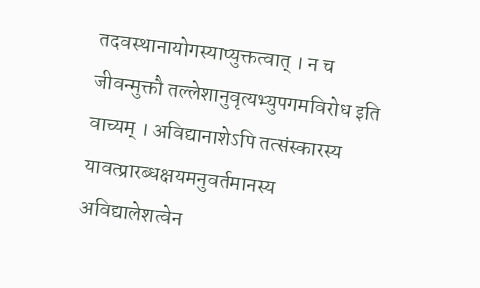तदवस्थानायोगस्याप्युक्तत्वात् । न च जीवन्मुक्तौ तल्लेशानुवृत्यभ्युपगमविरोध इति वाच्यम् । अविद्यानाशेऽपि तत्संस्कारस्य यावत्प्रारब्धक्षयमनुवर्तमानस्य अविद्यालेशत्वेन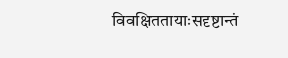विवक्षिततायाःसदृष्टान्तं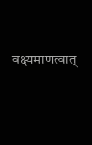वक्ष्यमाणत्वात्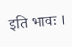इति भावः ।